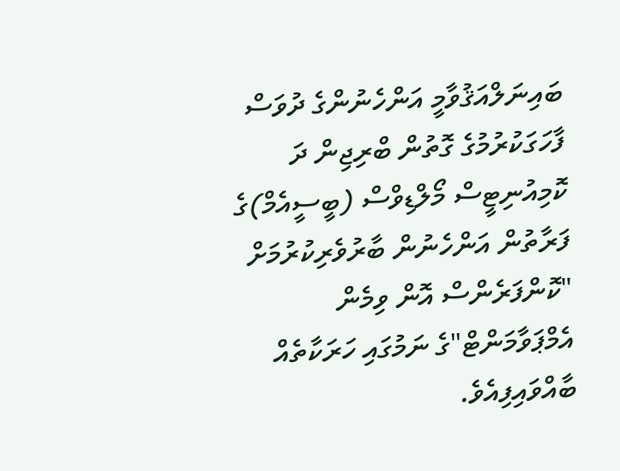ބައިނަލްއަޤުވާމީ އަންހެނުންގެ ދުވަސް ފާހަގަކުރުމުގެ ގޮތުން ބްރިޖިން ދަ ކޮމިއުނިޓީސް މޯލްޑިވްސް (ބީސީއެމް)ގެ ފަރާތުން އަންހެނުން ބާރުވެރިކުރުމަށް "ކޮންފަރެންސް އޮން ވިމެން އެމްޕަވާމަންޓް"ގެ ނަމުގައި ހަރަކާތެއް ބާއްވައިފިއެވެ.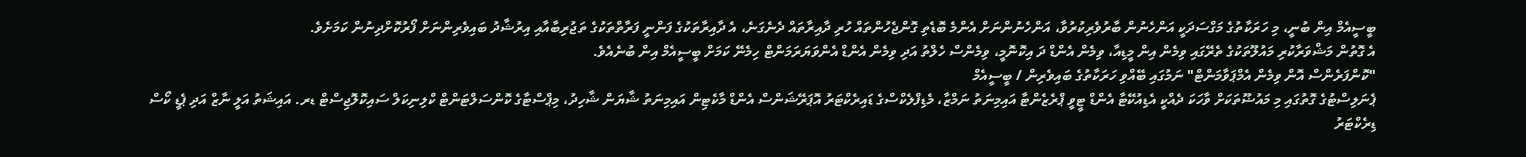ބީސީއެމް އިން ބުނީ، މި ހަރަކާތުގެ މަގްސަދަކީ އަންހެނުން ބާރުވެރިކުރުވާ، އަންހެނުންނަށް އެންމެ ބޮޑެތި ގޮންޖެހުންތައް ހުރި ދާއިރާތައް ދެނެގަނެ، އެ ދާއިރާތަކުގެ ފަންނީ ފަރާތްތަކުގެ ތަޖުރިބާއާއި އިރުޝާދު ބައިވެރިންނަށް ފޯރުކޮށްދިނުން ކަމަށެވެ.
އެ ގޮތުން މަޝްވަރާކުރި މައުލޫތަކުގެ ތެރޭގައި ވިމެން އިން މީޑިއާ، ވިމެން އެންޑް ދަ އިކޮނޮމީ، ވިމެންސް ހެލްތު އަދި ވިމެން އެންޑް އެންވަޔަރަމަންޓް ހިމެނޭ ކަމަށް ބީސީއެމް އިން ބުނެއެވެ.
"ކޮންފަރެންސް އޮން ވިމެން އެމްޕަވާމަންޓް" ނަމުގައި ބޭއްވި ހަރަކާތުގެ ބައިވެރިން / ބީސީއެމް
ޕެނަލިސްޓުގެ ގޮތުގައި މި މައުޟޫތަކަށް ވާހަކަ ދެއްކީ އެޑިއުކޭޓާ އެންޑް ޓީވީ ޕްރެޒެންޓާ އައިމިނަތު ނަމްޒާ، މެޑިފްލެކްސްގެ ޑައިރެކްޓަރު އޮޕަރޭޝަންސް އެންޑް މާކެޓިން އައިމިނަތު ޝާޔަން ޝާހިދު، މިޕްސްޓާގެ ކޮންސަލްޓަންޓް ކްލިނިކަލް ސައިކޮލޮޖިސްޓް ޑރ. އައިޝަތު އަލީ ނާޒް އަދި ޕެޑީ ކޯސް ޑިރެކްޓަރު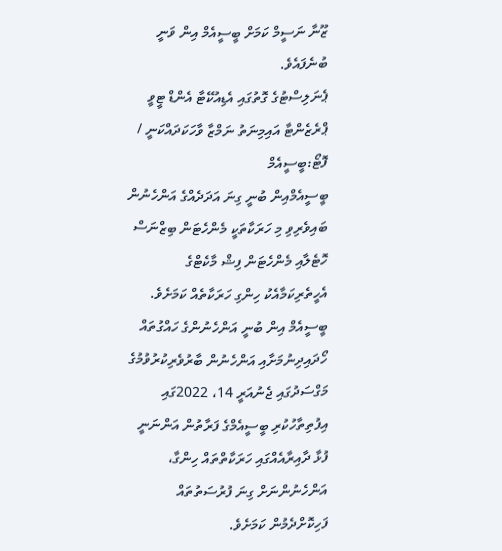ޒޫނާ ނަސީމް ކަމަށް ބީސީއެމް އިން ވަނީ ބުނެފައެވެ.
ޕެނަލިސްޓުގެ ގޮތުގައި އެޑިއުކޭޓާ އެންޑް ޓީވީ ޕްރެޒެންޓާ އައިމިނަތު ނަމްޒާ ވާހަކަދައްކަނީ / ފޮޓޯ:ބީސީއެމް
ބީސީއެމްއިން ބުނީ ގިނަ އަދަދެއްގެ އަންހެނުން ބައިވެރިވި މި ހަރަކާތަކީ މެންހެޓަން ބިޒްނަސް ހޮޓެލާއި މެންހެޓަން ފިޝް މާކެޓްގެ އެހީތެރިކަމާއެކު ހިންގި ހަރަކާތެއް ކަމަށެވެ.
ބީސީއެމް އިން ބުނީ އަންހެނުންގެ ހައްގުތައް ހޯދައިދިނުމަށާއި އަންހެނުން ބާރުވެރިކުރުވުމުގެ މަގްސަދުގައި ޖެނުއަރީ 14، 2022ގައި އިފުތިތާހުކުރި ބީސީއެމްގެ ފަރާތުން އަންނަނީ ފުޅާ ދާއިރާއެއްގައި ހަރަކާތްތައް ހިންގާ، އަންހެނުންނަށް ގިނަ ފުރުސަތުތައް ފަހިކޮށްދެމުން ކަމަށެވެ.